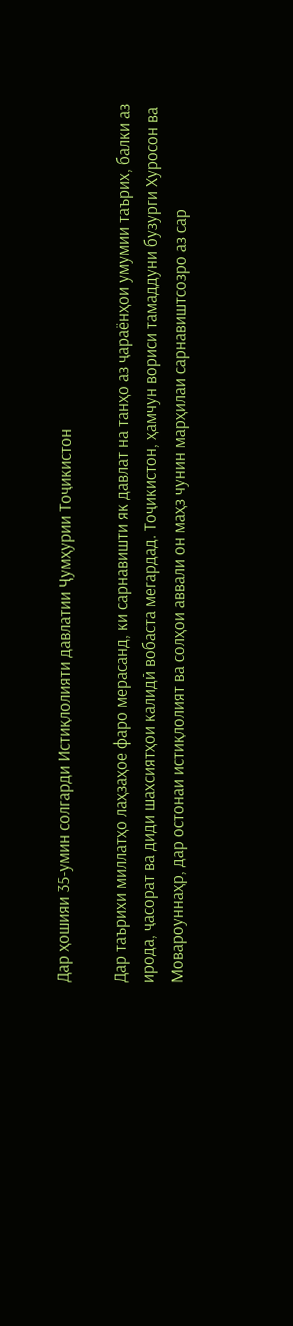Дар ҳошияи 35-умин солгарди Истиқлолияти давлатии Ҷумҳурии Тоҷикистон

Дар таърихи миллатҳо лаҳзаҳое фаро мерасанд, ки сарнавишти як давлат на танҳо аз ҷараёнҳои умумии таърих, балки аз ирода, ҷасорат ва диди шахсиятҳои калидӣ вобаста мегардад. Тоҷикистон, ҳамчун вориси тамаддуни бузурги Хуросон ва Мовароуннаҳр, дар остонаи истиқлолият ва солҳои аввали он маҳз чунин марҳилаи сарнавиштсозро аз сар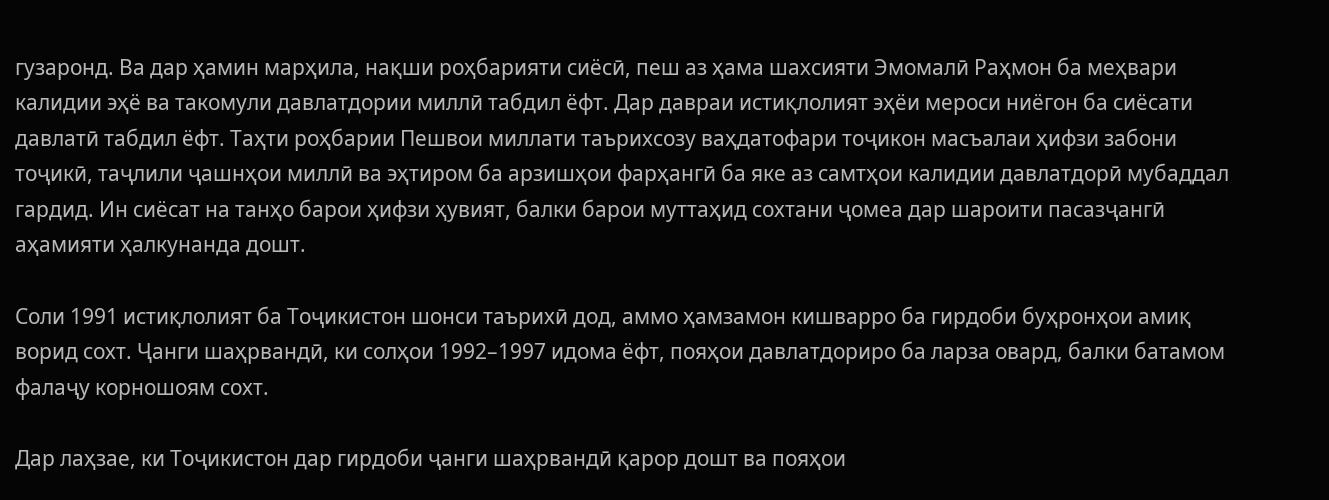гузаронд. Ва дар ҳамин марҳила, нақши роҳбарияти сиёсӣ, пеш аз ҳама шахсияти Эмомалӣ Раҳмон ба меҳвари калидии эҳё ва такомули давлатдории миллӣ табдил ёфт. Дар давраи истиқлолият эҳёи мероси ниёгон ба сиёсати давлатӣ табдил ёфт. Таҳти роҳбарии Пешвои миллати таърихсозу ваҳдатофари тоҷикон масъалаи ҳифзи забони тоҷикӣ, таҷлили ҷашнҳои миллӣ ва эҳтиром ба арзишҳои фарҳангӣ ба яке аз самтҳои калидии давлатдорӣ мубаддал гардид. Ин сиёсат на танҳо барои ҳифзи ҳувият, балки барои муттаҳид сохтани ҷомеа дар шароити пасазҷангӣ аҳамияти ҳалкунанда дошт.

Соли 1991 истиқлолият ба Тоҷикистон шонси таърихӣ дод, аммо ҳамзамон кишварро ба гирдоби буҳронҳои амиқ ворид сохт. Ҷанги шаҳрвандӣ, ки солҳои 1992–1997 идома ёфт, пояҳои давлатдориро ба ларза овард, балки батамом фалаҷу корношоям сохт.

Дар лаҳзае, ки Тоҷикистон дар гирдоби ҷанги шаҳрвандӣ қарор дошт ва пояҳои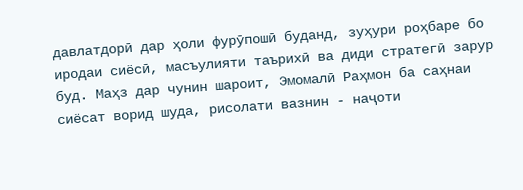давлатдорӣ дар ҳоли фурӯпошӣ буданд, зуҳури роҳбаре бо иродаи сиёсӣ, масъулияти таърихӣ ва диди стратегӣ зарур буд. Маҳз дар чунин шароит, Эмомалӣ Раҳмон ба саҳнаи сиёсат ворид шуда, рисолати вазнин - наҷоти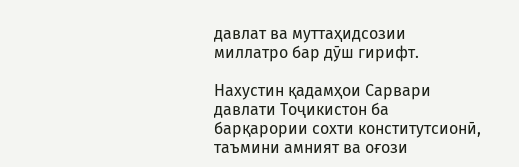давлат ва муттаҳидсозии миллатро бар дӯш гирифт.

Нахустин қадамҳои Сарвари давлати Тоҷикистон ба барқарории сохти конститутсионӣ, таъмини амният ва оғози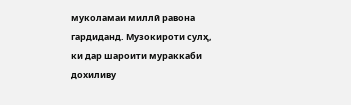муколамаи миллӣ равона гардиданд. Музокироти сулҳ, ки дар шароити мураккаби дохиливу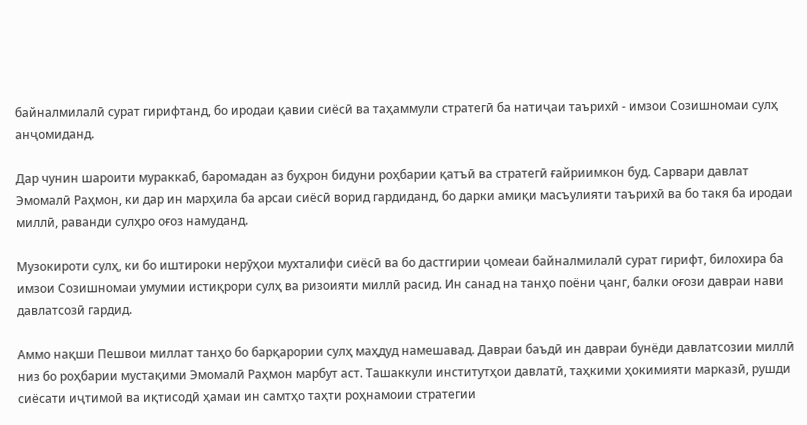байналмилалӣ сурат гирифтанд, бо иродаи қавии сиёсӣ ва таҳаммули стратегӣ ба натиҷаи таърихӣ - имзои Созишномаи сулҳ анҷомиданд.

Дар чунин шароити мураккаб, баромадан аз буҳрон бидуни роҳбарии қатъӣ ва стратегӣ ғайриимкон буд. Сарвари давлат Эмомалӣ Раҳмон, ки дар ин марҳила ба арсаи сиёсӣ ворид гардиданд, бо дарки амиқи масъулияти таърихӣ ва бо такя ба иродаи миллӣ, раванди сулҳро оғоз намуданд.

Музокироти сулҳ, ки бо иштироки нерӯҳои мухталифи сиёсӣ ва бо дастгирии ҷомеаи байналмилалӣ сурат гирифт, билохира ба имзои Созишномаи умумии истиқрори сулҳ ва ризоияти миллӣ расид. Ин санад на танҳо поёни ҷанг, балки оғози давраи нави давлатсозӣ гардид.

Аммо нақши Пешвои миллат танҳо бо барқарории сулҳ маҳдуд намешавад. Давраи баъдӣ ин давраи бунёди давлатсозии миллӣ низ бо роҳбарии мустақими Эмомалӣ Раҳмон марбут аст. Ташаккули институтҳои давлатӣ, таҳкими ҳокимияти марказӣ, рушди сиёсати иҷтимоӣ ва иқтисодӣ ҳамаи ин самтҳо таҳти роҳнамоии стратегии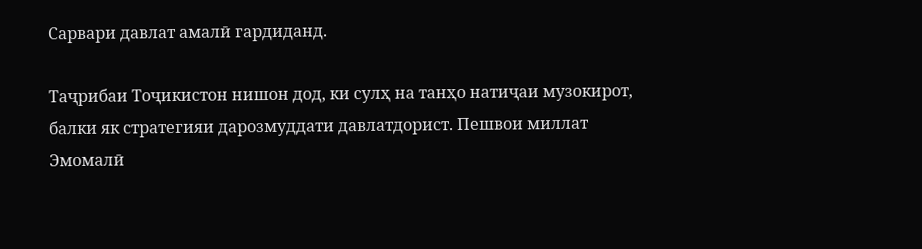Сарвари давлат амалӣ гардиданд.

Таҷрибаи Тоҷикистон нишон дод, ки сулҳ на танҳо натиҷаи музокирот, балки як стратегияи дарозмуддати давлатдорист. Пешвои миллат Эмомалӣ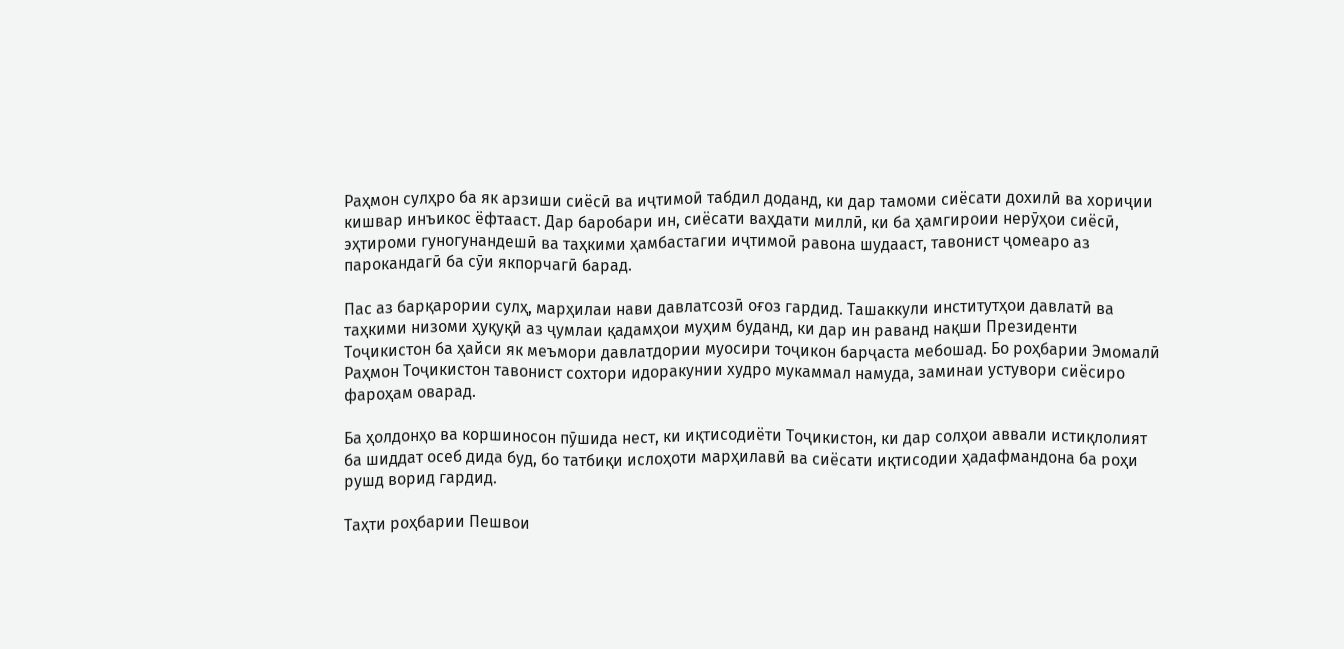Раҳмон сулҳро ба як арзиши сиёсӣ ва иҷтимоӣ табдил доданд, ки дар тамоми сиёсати дохилӣ ва хориҷии кишвар инъикос ёфтааст. Дар баробари ин, сиёсати ваҳдати миллӣ, ки ба ҳамгироии нерӯҳои сиёсӣ, эҳтироми гуногунандешӣ ва таҳкими ҳамбастагии иҷтимоӣ равона шудааст, тавонист ҷомеаро аз парокандагӣ ба сӯи якпорчагӣ барад.

Пас аз барқарории сулҳ, марҳилаи нави давлатсозӣ оғоз гардид. Ташаккули институтҳои давлатӣ ва таҳкими низоми ҳуқуқӣ аз ҷумлаи қадамҳои муҳим буданд, ки дар ин раванд нақши Президенти Тоҷикистон ба ҳайси як меъмори давлатдории муосири тоҷикон барҷаста мебошад. Бо роҳбарии Эмомалӣ Раҳмон Тоҷикистон тавонист сохтори идоракунии худро мукаммал намуда, заминаи устувори сиёсиро фароҳам оварад.

Ба ҳолдонҳо ва коршиносон пӯшида нест, ки иқтисодиёти Тоҷикистон, ки дар солҳои аввали истиқлолият ба шиддат осеб дида буд, бо татбиқи ислоҳоти марҳилавӣ ва сиёсати иқтисодии ҳадафмандона ба роҳи рушд ворид гардид.

Таҳти роҳбарии Пешвои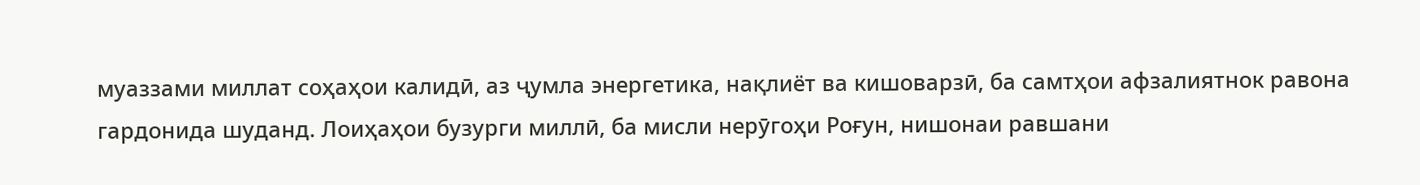муаззами миллат соҳаҳои калидӣ, аз ҷумла энергетика, нақлиёт ва кишоварзӣ, ба самтҳои афзалиятнок равона гардонида шуданд. Лоиҳаҳои бузурги миллӣ, ба мисли нерӯгоҳи Роғун, нишонаи равшани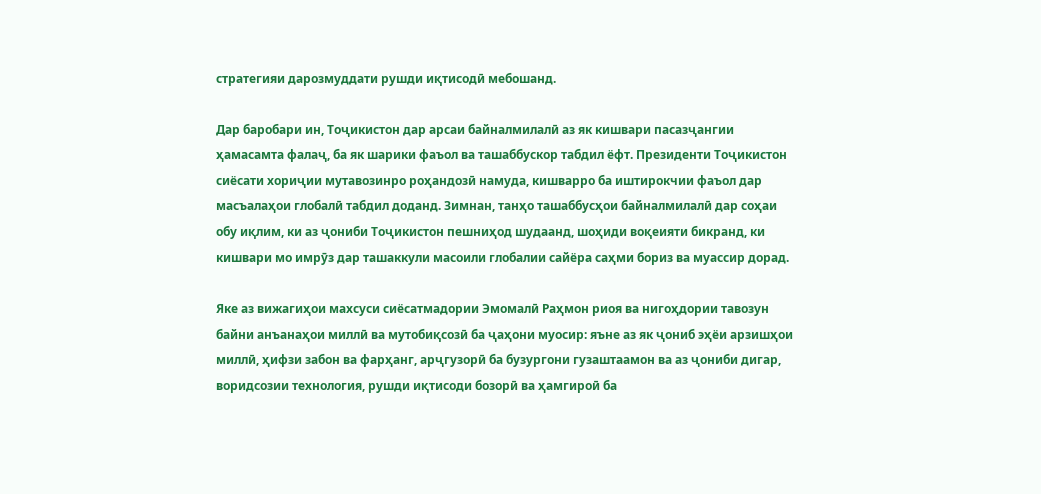стратегияи дарозмуддати рушди иқтисодӣ мебошанд.

Дар баробари ин, Тоҷикистон дар арсаи байналмилалӣ аз як кишвари пасазҷангии ҳамасамта фалаҷ, ба як шарики фаъол ва ташаббускор табдил ёфт. Президенти Тоҷикистон сиёсати хориҷии мутавозинро роҳандозӣ намуда, кишварро ба иштирокчии фаъол дар масъалаҳои глобалӣ табдил доданд. Зимнан, танҳо ташаббусҳои байналмилалӣ дар соҳаи обу иқлим, ки аз ҷониби Тоҷикистон пешниҳод шудаанд, шоҳиди воқеияти бикранд, ки кишвари мо имрӯз дар ташаккули масоили глобалии сайёра саҳми бориз ва муассир дорад.

Яке аз вижагиҳои махсуси сиёсатмадории Эмомалӣ Раҳмон риоя ва нигоҳдории тавозун байни анъанаҳои миллӣ ва мутобиқсозӣ ба ҷаҳони муосир: яъне аз як ҷониб эҳёи арзишҳои миллӣ, ҳифзи забон ва фарҳанг, арҷгузорӣ ба бузургони гузаштаамон ва аз ҷониби дигар, воридсозии технология, рушди иқтисоди бозорӣ ва ҳамгироӣ ба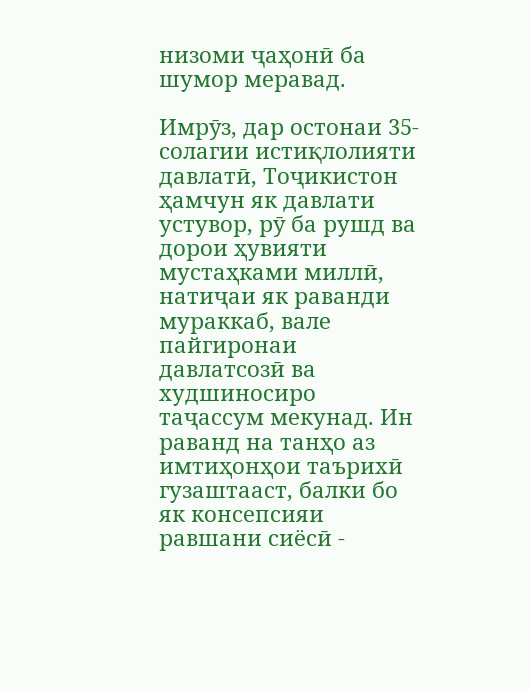низоми ҷаҳонӣ ба шумор меравад.

Имрӯз, дар остонаи 35-солагии истиқлолияти давлатӣ, Тоҷикистон ҳамчун як давлати устувор, рӯ ба рушд ва дорои ҳувияти мустаҳками миллӣ, натиҷаи як раванди мураккаб, вале пайгиронаи давлатсозӣ ва худшиносиро таҷассум мекунад. Ин раванд на танҳо аз имтиҳонҳои таърихӣ гузаштааст, балки бо як консепсияи равшани сиёсӣ -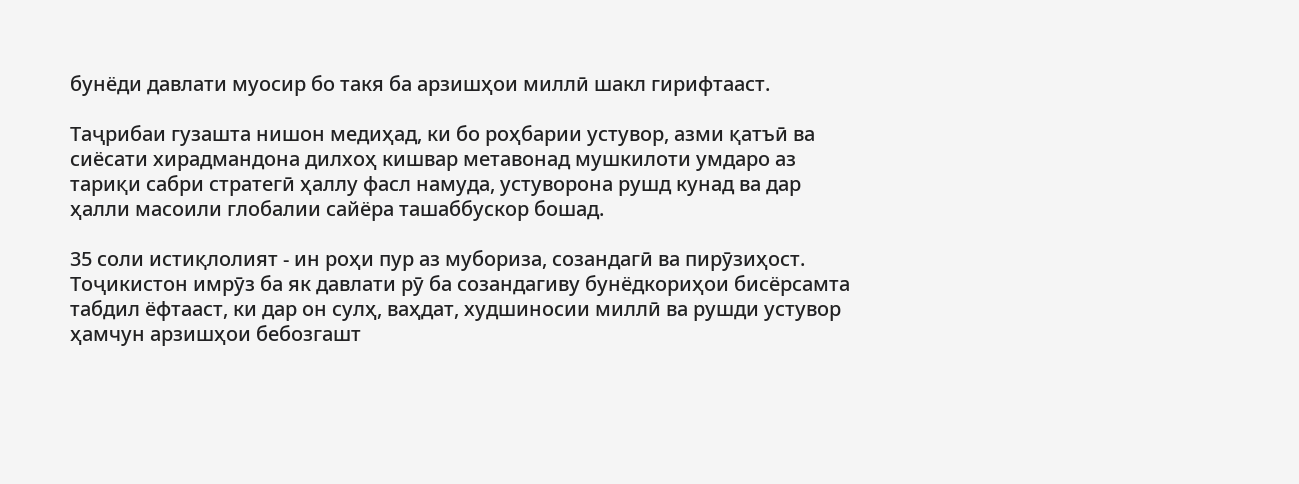бунёди давлати муосир бо такя ба арзишҳои миллӣ шакл гирифтааст.

Таҷрибаи гузашта нишон медиҳад, ки бо роҳбарии устувор, азми қатъӣ ва сиёсати хирадмандона дилхоҳ кишвар метавонад мушкилоти умдаро аз тариқи сабри стратегӣ ҳаллу фасл намуда, устуворона рушд кунад ва дар ҳалли масоили глобалии сайёра ташаббускор бошад.

35 соли истиқлолият - ин роҳи пур аз мубориза, созандагӣ ва пирӯзиҳост. Тоҷикистон имрӯз ба як давлати рӯ ба созандагиву бунёдкориҳои бисёрсамта табдил ёфтааст, ки дар он сулҳ, ваҳдат, худшиносии миллӣ ва рушди устувор ҳамчун арзишҳои бебозгашт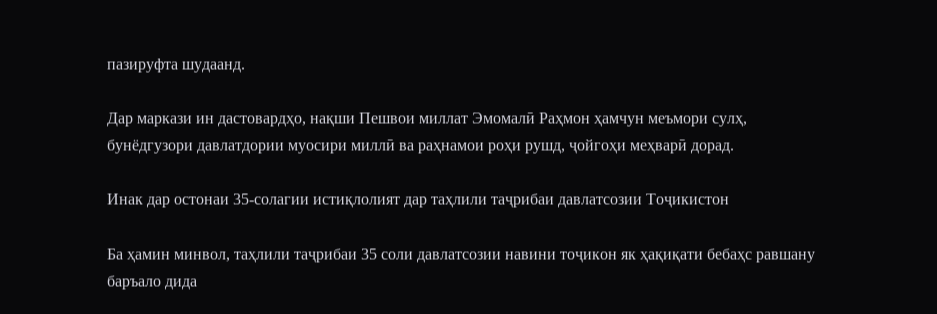пазируфта шудаанд.

Дар маркази ин дастовардҳо, нақши Пешвои миллат Эмомалӣ Раҳмон ҳамчун меъмори сулҳ, бунёдгузори давлатдории муосири миллӣ ва раҳнамои роҳи рушд, ҷойгоҳи меҳварӣ дорад.

Инак дар остонаи 35-солагии истиқлолият дар таҳлили таҷрибаи давлатсозии Тоҷикистон

Ба ҳамин минвол, таҳлили таҷрибаи 35 соли давлатсозии навини тоҷикон як ҳақиқати бебаҳс равшану баръало дида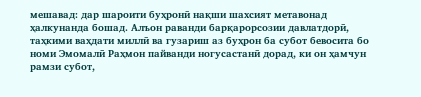мешавад: дар шароити буҳронӣ нақши шахсият метавонад ҳалкунанда бошад. Алъон раванди барқарорсозии давлатдорӣ, таҳкими ваҳдати миллӣ ва гузариш аз буҳрон ба субот бевосита бо номи Эмомалӣ Раҳмон пайванди ногусастанӣ дорад, ки он ҳамчун рамзи субот,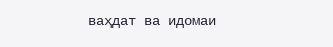ваҳдат ва идомаи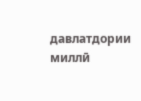давлатдории миллӣ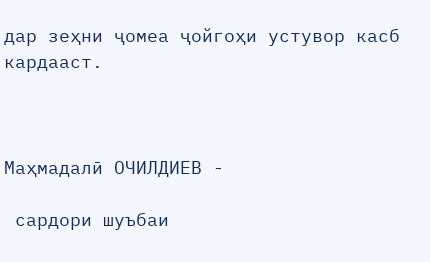дар зеҳни ҷомеа ҷойгоҳи устувор касб кардааст.



Маҳмадалӣ ОЧИЛДИЕВ -

 сардори шуъбаи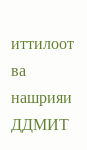иттилоот ва нашрияи ДДМИТ